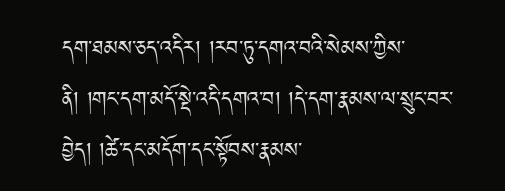དག་ཐམས་ཅད་འདིར། །རབ་ཏུ་དགའ་བའི་སེམས་ཀྱིས་ནི། །གང་དག་མདོ་སྡེ་འདི་དགའ་བ། །དེ་དག་རྣམས་ལ་སྲུང་བར་བྱེད། །ཚེ་དང་མདོག་དང་སྟོབས་རྣམས་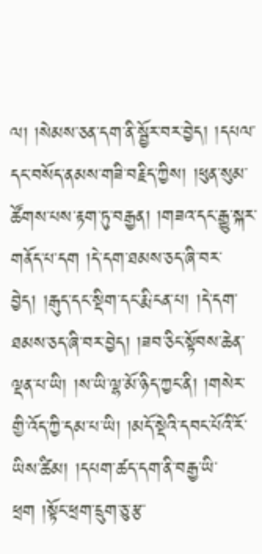ལ། །སེམས་ཅན་དག་ནི་སྦྱོར་བར་བྱེད། །དཔལ་དང་བསོད་ནམས་གཟི་བརྗིད་ཀྱིས། །ཕུན་སུམ་ཚོགས་པས་རྟག་ཏུ་བརྒྱན། །གཟའ་དང་རྒྱུ་སྐར་གནོད་པ་དག །དེ་དག་ཐམས་ཅད་ཞི་བར་བྱེད། །རྒུད་དང་སྡིག་དང་རྨི་ངན་པ། །དེ་དག་ཐམས་ཅད་ཞི་བར་བྱེད། །ཟབ་ཅིང་སྟོབས་ཆེན་ལྡན་པ་ཡི། །ས་ཡི་ལྷ་མོ་ཉིད་ཀྱང་ནི། །གསེར་གྱི་འོད་ཀྱི་དམ་པ་ཡི། །མདོ་སྡེའི་དབང་པོའི་རོ་ཡིས་ཚིམ། །དཔག་ཚད་དག་ནི་བརྒྱ་ཡི་ཕྲག །སྟོང་ཕྲག་དྲུག་ཅུ་རྩ་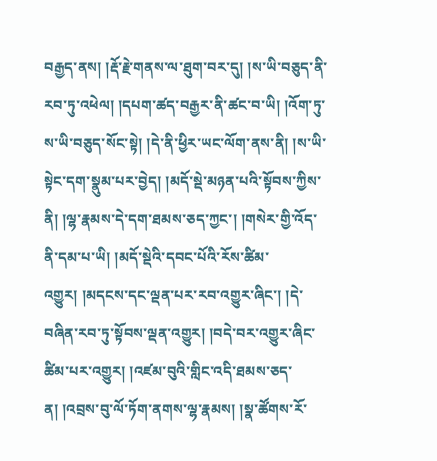བརྒྱད་ནས། །རྡོ་རྗེ་གནས་ལ་ཐུག་བར་དུ། །ས་ཡི་བཅུད་ནི་རབ་ཏུ་འཕེལ། །དཔག་ཚད་བརྒྱར་ནི་ཚང་བ་ཡི། །འོག་ཏུ་ས་ཡི་བཅུད་སོང་སྟེ། །དེ་ནི་ཕྱིར་ཡང་ལོག་ནས་ནི། །ས་ཡི་སྟེང་དག་སྣུམ་པར་བྱེད། །མདོ་སྡེ་མཉན་པའི་སྟོབས་ཀྱིས་ནི། །ལྷ་རྣམས་དེ་དག་ཐམས་ཅད་ཀྱང་། །གསེར་གྱི་འོད་ནི་དམ་པ་ཡི། །མདོ་སྡེའི་དབང་པོའི་རོས་ཚིམ་འགྱུར། །མདངས་དང་ལྡན་པར་རབ་འགྱུར་ཞིང་། །དེ་བཞིན་རབ་ཏུ་སྟོབས་ལྡན་འགྱུར། །བདེ་བར་འགྱུར་ཞིང་ཚིམ་པར་འགྱུར། །འཛམ་བུའི་གླིང་འདི་ཐམས་ཅད་ན། །འབྲས་བུ་ལོ་ཏོག་ནགས་ལྷ་རྣམས། །སྣ་ཚོགས་རོ་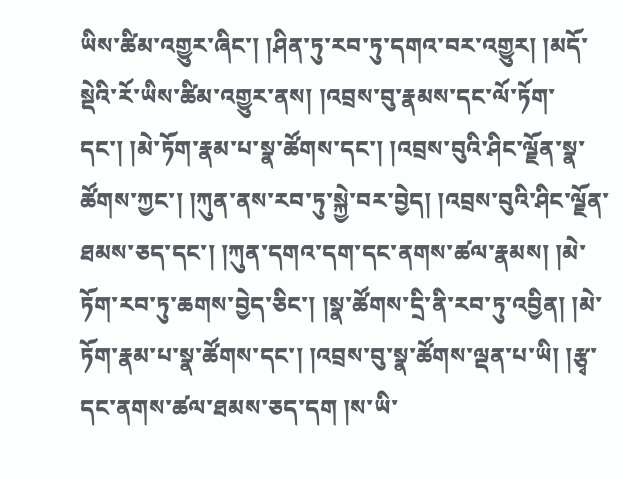ཡིས་ཚིམ་འགྱུར་ཞིང་། །ཤིན་ཏུ་རབ་ཏུ་དགའ་བར་འགྱུར། །མདོ་སྡེའི་རོ་ཡིས་ཚིམ་འགྱུར་ནས། །འབྲས་བུ་རྣམས་དང་ལོ་ཏོག་དང་། །མེ་ཏོག་རྣམ་པ་སྣ་ཚོགས་དང་། །འབྲས་བུའི་ཤིང་ལྗོན་སྣ་ཚོགས་ཀྱང་། །ཀུན་ནས་རབ་ཏུ་སྐྱེ་བར་བྱེད། །འབྲས་བུའི་ཤིང་ལྗོན་ཐམས་ཅད་དང་། །ཀུན་དགའ་དག་དང་ནགས་ཚལ་རྣམས། །མེ་ཏོག་རབ་ཏུ་ཆགས་བྱེད་ཅིང་། །སྣ་ཚོགས་དྲི་ནི་རབ་ཏུ་འབྱིན། །མེ་ཏོག་རྣམ་པ་སྣ་ཚོགས་དང་། །འབྲས་བུ་སྣ་ཚོགས་ལྡན་པ་ཡི། །རྩྭ་དང་ནགས་ཚལ་ཐམས་ཅད་དག །ས་ཡི་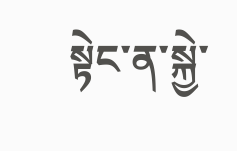སྟེང་ན་སྐྱེ་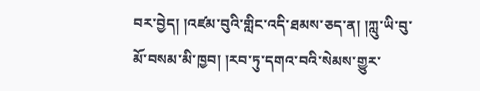བར་བྱེད། །འཛམ་བུའི་གླིང་འདི་ཐམས་ཅད་ན། །ཀླུ་ཡི་བུ་མོ་བསམ་མི་ཁྱབ། །རབ་ཏུ་དགའ་བའི་སེམས་གྱུར་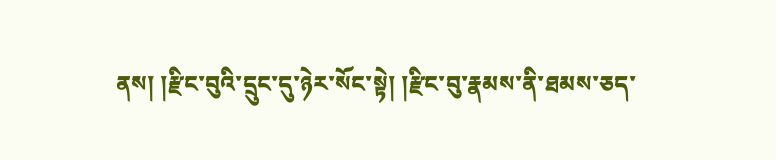ནས། །རྫིང་བུའི་དྲུང་དུ་ཉེར་སོང་སྟེ། །རྫིང་བུ་རྣམས་ནི་ཐམས་ཅད་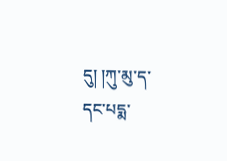དུ། །ཀུ་མུ་ད་དང་པདྨ་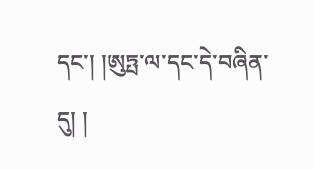དང་། །ཨུཏྤ་ལ་དང་དེ་བཞིན་དུ། །